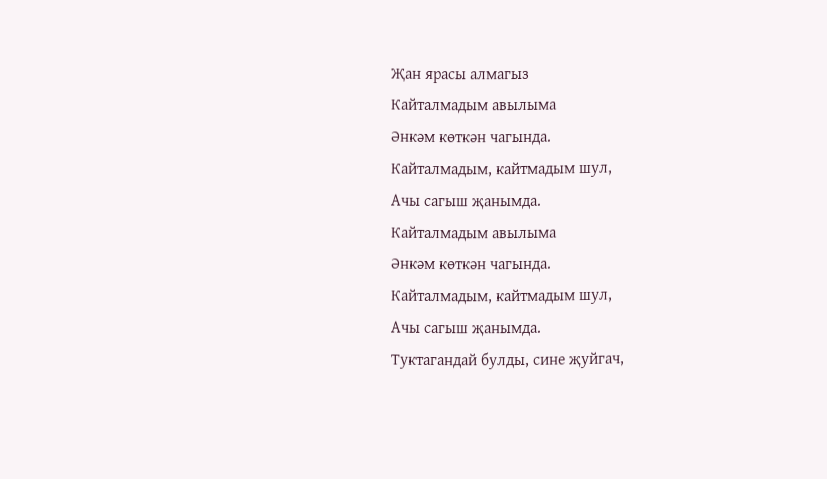Җан ярасы алмагыз
Кайталмадым авылыма
Әнкәм көткән чагында.
Кайталмадым, кайтмадым шул,
Ачы сагыш җанымда.
Кайталмадым авылыма
Әнкәм көткән чагында.
Кайталмадым, кайтмадым шул,
Ачы сагыш җанымда.
Туктагандай булды, сине җуйгач,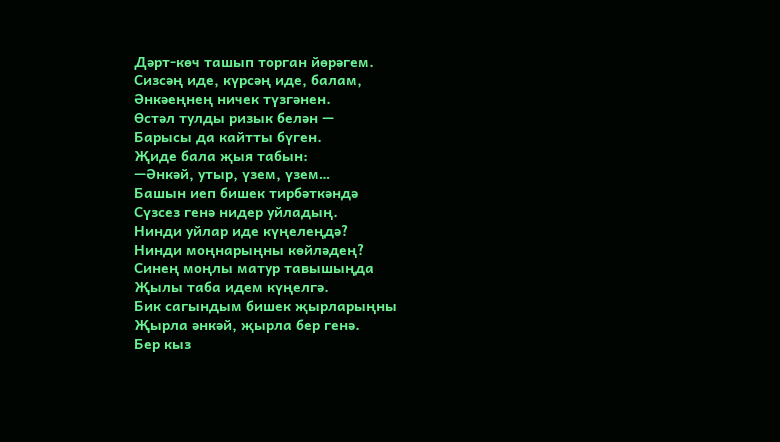Дәрт-көч ташып торган йөрәгем.
Сизсәң иде, күрсәң иде, балам,
Әнкәеңнең ничек түзгәнен.
Өстәл тулды ризык белән —
Барысы да кайтты бүген.
Җиде бала җыя табын:
—Әнкәй, утыр, үзем, үзем…
Башын иеп бишек тирбәткәндә
Сүзсез генә нидер уйладың.
Нинди уйлар иде күңелеңдә?
Нинди моңнарыңны көйләдең?
Синең моңлы матур тавышыңда
Җылы таба идем күңелгә.
Бик сагындым бишек җырларыңны
Җырла әнкәй, җырла бер генә.
Бер кыз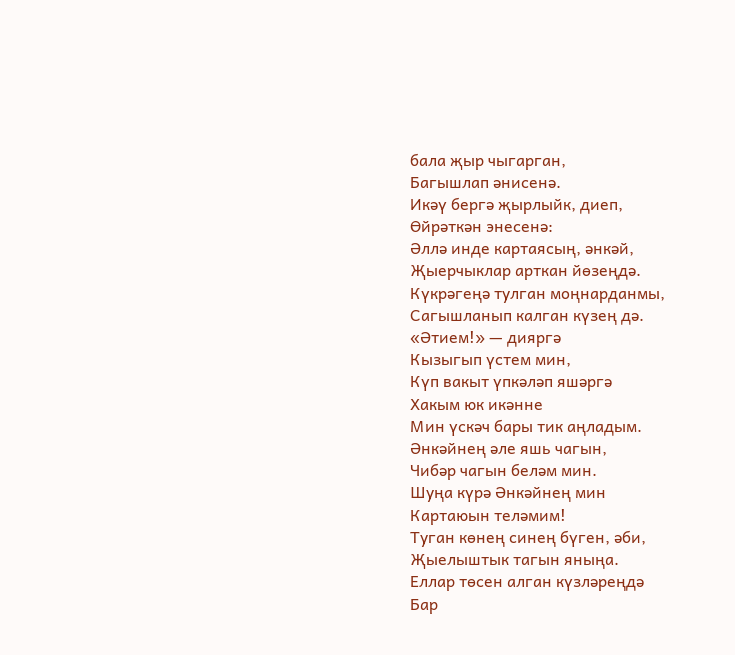бала җыр чыгарган,
Багышлап әнисенә.
Икәү бергә җырлыйк, диеп,
Өйрәткән энесенә:
Әллә инде картаясың, әнкәй,
Җыерчыклар арткан йөзеңдә.
Күкрәгеңә тулган моңнарданмы,
Сагышланып калган күзең дә.
«Әтием!» — дияргә
Кызыгып үстем мин,
Күп вакыт үпкәләп яшәргә
Хакым юк икәнне
Мин үскәч бары тик аңладым.
Әнкәйнең әле яшь чагын,
Чибәр чагын беләм мин.
Шуңа күрә Әнкәйнең мин
Картаюын теләмим!
Туган көнең синең бүген, әби,
Җыелыштык тагын яныңа.
Еллар төсен алган күзләреңдә
Бар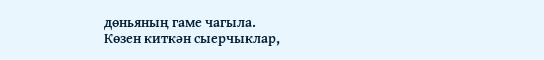дөньяның гаме чагыла.
Көзен киткән сыерчыклар,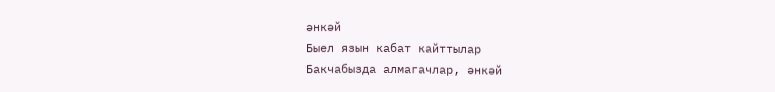әнкәй
Быел язын кабат кайттылар
Бакчабызда алмагачлар, әнкәй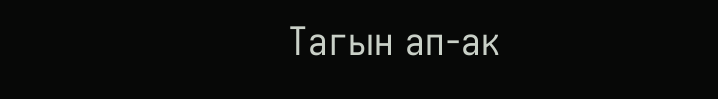Тагын ап-ак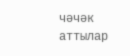чәчәк аттылар